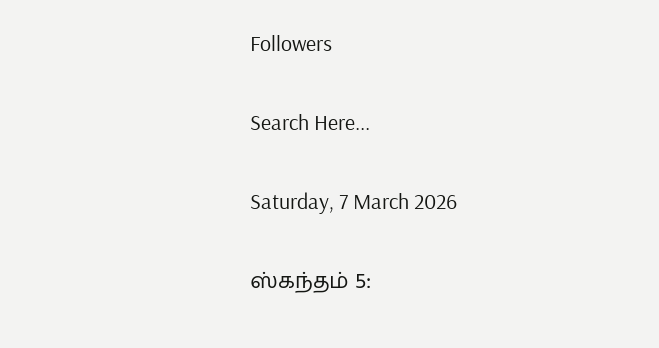Followers

Search Here...

Saturday, 7 March 2026

ஸ்கந்தம் 5: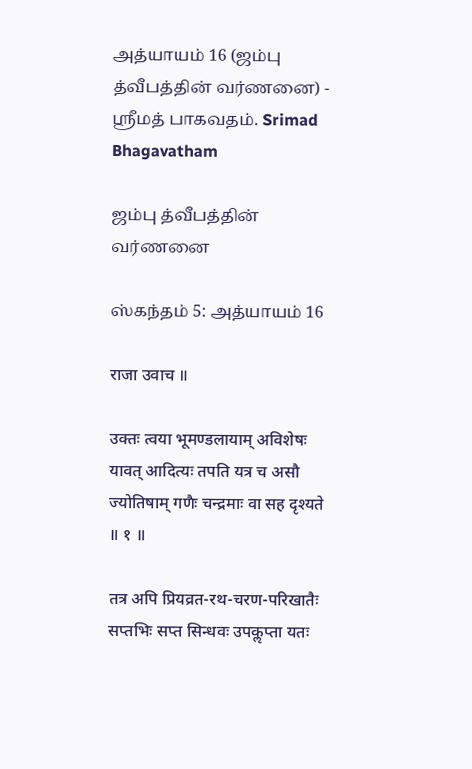அத்யாயம் 16 (ஜம்பு த்வீபத்தின் வர்ணனை) - ஸ்ரீமத் பாகவதம். Srimad Bhagavatham

ஜம்பு த்வீபத்தின் வர்ணனை

ஸ்கந்தம் 5: அத்யாயம் 16

राजा उवाच ॥

उक्तः त्वया भूमण्डलायाम् अविशेषः यावत् आदित्यः तपति यत्र च असौ ज्योतिषाम् गणैः चन्द्रमाः वा सह दृश्यते ॥ १ ॥

तत्र अपि प्रियव्रत-रथ-चरण-परिखातैः सप्तभिः सप्त सिन्धवः उपकॢप्ता यतः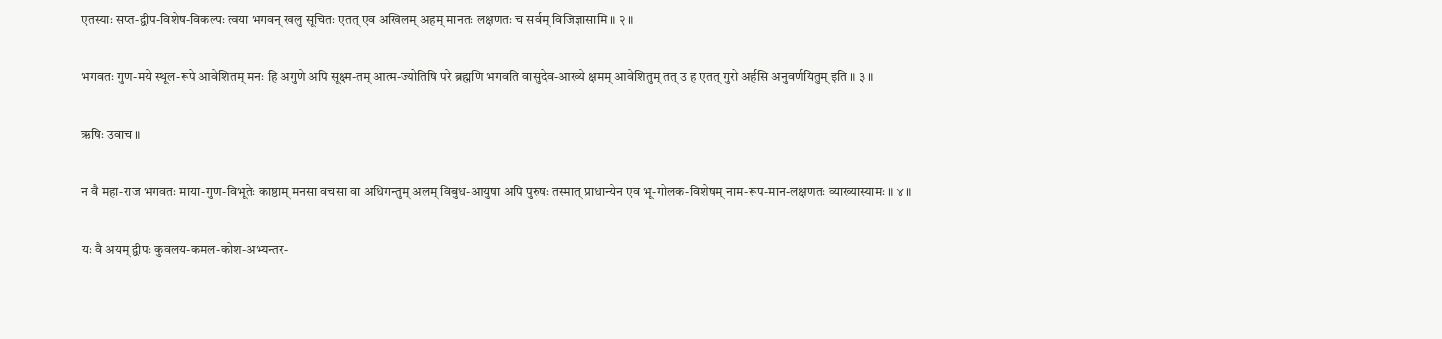एतस्याः सप्त-द्वीप-विशेष-विकल्पः त्वया भगवन् खलु सूचितः एतत् एव अखिलम् अहम् मानतः लक्षणतः च सर्वम् विजिज्ञासामि ॥ २ ॥

भगवतः गुण-मये स्थूल-रूपे आवेशितम् मनः हि अगुणे अपि सूक्ष्म-तम् आत्म-ज्योतिषि परे ब्रह्मणि भगवति वासुदेव-आख्ये क्षमम् आवेशितुम् तत् उ ह एतत् गुरो अर्हसि अनुवर्णयितुम् इति ॥ ३ ॥

ऋषिः उवाच ॥

न वै महा-राज भगवतः माया-गुण-विभूतेः काष्ठाम् मनसा वचसा वा अधिगन्तुम् अलम् विबुध-आयुषा अपि पुरुषः तस्मात् प्राधान्येन एव भू-गोलक-विशेषम् नाम-रूप-मान-लक्षणतः व्याख्यास्यामः ॥ ४ ॥

यः वै अयम् द्वीपः कुवलय-कमल-कोश-अभ्यन्तर-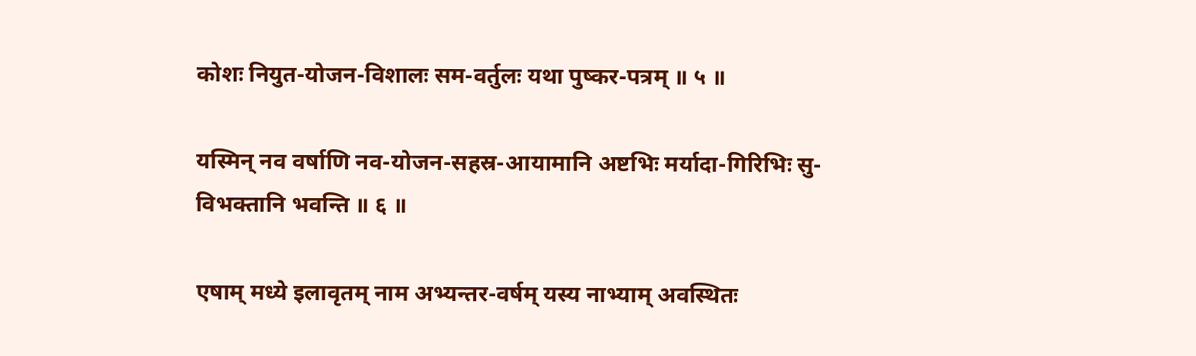कोशः नियुत-योजन-विशालः सम-वर्तुलः यथा पुष्कर-पत्रम् ॥ ५ ॥

यस्मिन् नव वर्षाणि नव-योजन-सहस्र-आयामानि अष्टभिः मर्यादा-गिरिभिः सु-विभक्तानि भवन्ति ॥ ६ ॥

एषाम् मध्ये इलावृतम् नाम अभ्यन्तर-वर्षम् यस्य नाभ्याम् अवस्थितः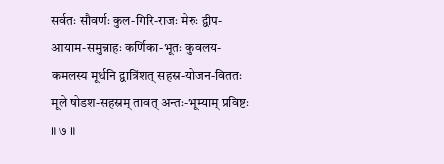सर्वतः सौवर्णः कुल-गिरि-राजः मेरुः द्वीप-आयाम-समुन्नाहः कर्णिका-भूतः कुवलय-कमलस्य मूर्धनि द्वात्रिंशत् सहस्र-योजन-विततः मूले षोडश-सहस्रम् तावत् अन्तः-भूम्याम् प्रविष्टः ॥ ७ ॥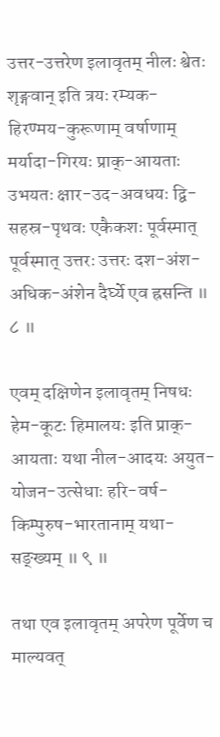उत्तर-उत्तरेण इलावृतम् नीलः श्वेतः शृङ्गवान् इति त्रयः रम्यक-हिरण्मय-कुरूणाम् वर्षाणाम् मर्यादा-गिरयः प्राक्-आयताः उभयतः क्षार-उद-अवधयः द्वि-सहस्र-पृथवः एकैकशः पूर्वस्मात् पूर्वस्मात् उत्तरः उत्तरः दश-अंश-अधिक-अंशेन दैर्घ्ये एव ह्रसन्ति ॥ ८ ॥

एवम् दक्षिणेन इलावृतम् निषधः हेम-कूटः हिमालयः इति प्राक्-आयताः यथा नील-आदयः अयुत-योजन-उत्सेधाः हरि-वर्ष-किम्पुरुष-भारतानाम् यथा-सङ्ख्यम् ॥ ९ ॥

तथा एव इलावृतम् अपरेण पूर्वेण च माल्यवत्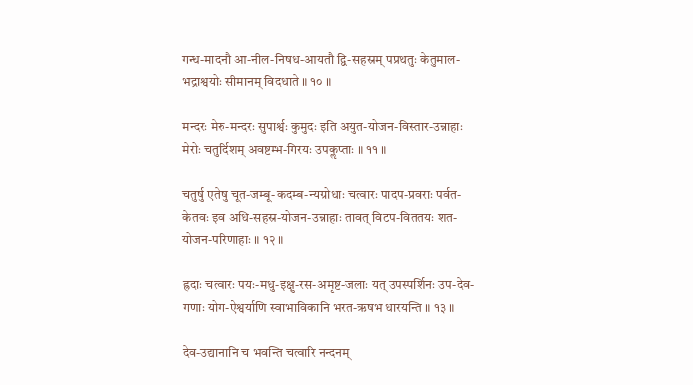गन्ध-मादनौ आ-नील-निषध-आयतौ द्वि-सहस्रम् पप्रथतुः केतुमाल-भद्राश्वयोः सीमानम् विदधाते ॥ १० ॥

मन्दरः मेरु-मन्दरः सुपार्श्वः कुमुदः इति अयुत-योजन-विस्तार-उन्नाहाः मेरोः चतुर्दिशम् अवष्टम्भ-गिरयः उपकॢप्ताः ॥ ११ ॥

चतुर्षु एतेषु चूत-जम्बू-कदम्ब-न्यग्रोधाः चत्वारः पादप-प्रवराः पर्वत-केतवः इव अधि-सहस्र-योजन-उन्नाहाः तावत् विटप-विततयः शत-योजन-परिणाहाः ॥ १२ ॥

ह्रदाः चत्वारः पयः-मधु-इक्षु-रस-अमृष्ट-जलाः यत् उपस्पर्शिनः उप-देव-गणाः योग-ऐश्वर्याणि स्वाभाविकानि भरत-ऋषभ धारयन्ति ॥ १३ ॥

देव-उद्यानानि च भवन्ति चत्वारि नन्दनम्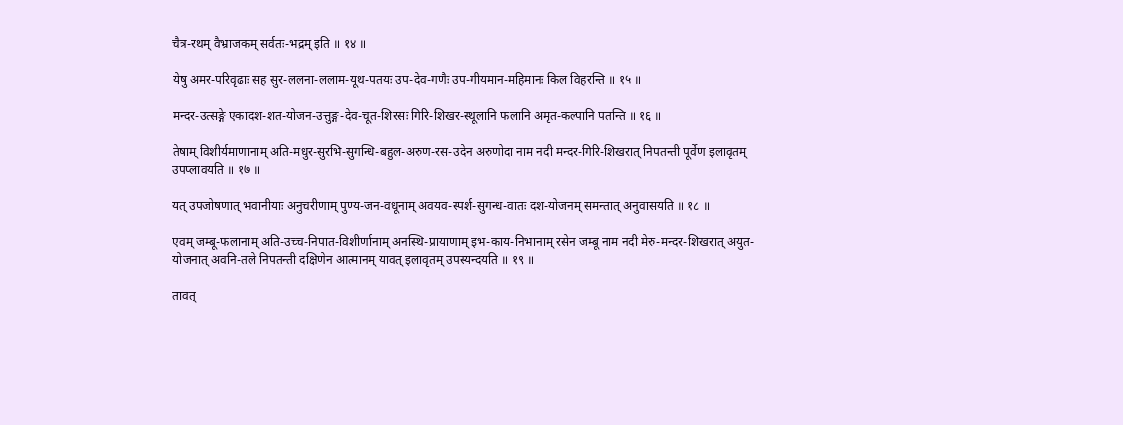चैत्र-रथम् वैभ्राजकम् सर्वतः-भद्रम् इति ॥ १४ ॥

येषु अमर-परिवृढाः सह सुर-ललना-ललाम-यूथ-पतयः उप-देव-गणैः उप-गीयमान-महिमानः किल विहरन्ति ॥ १५ ॥

मन्दर-उत्सङ्गे एकादश-शत-योजन-उत्तुङ्ग-देव-चूत-शिरसः गिरि-शिखर-स्थूलानि फलानि अमृत-कल्पानि पतन्ति ॥ १६ ॥

तेषाम् विशीर्यमाणानाम् अति-मधुर-सुरभि-सुगन्धि-बहुल-अरुण-रस-उदेन अरुणोदा नाम नदी मन्दर-गिरि-शिखरात् निपतन्ती पूर्वेण इलावृतम् उपप्लावयति ॥ १७ ॥

यत् उपजोषणात् भवानीयाः अनुचरीणाम् पुण्य-जन-वधूनाम् अवयव-स्पर्श-सुगन्ध-वातः दश-योजनम् समन्तात् अनुवासयति ॥ १८ ॥

एवम् जम्बू-फलानाम् अति-उच्च-निपात-विशीर्णानाम् अनस्थि-प्रायाणाम् इभ-काय-निभानाम् रसेन जम्बू नाम नदी मेरु-मन्दर-शिखरात् अयुत-योजनात् अवनि-तले निपतन्ती दक्षिणेन आत्मानम् यावत् इलावृतम् उपस्यन्दयति ॥ १९ ॥

तावत्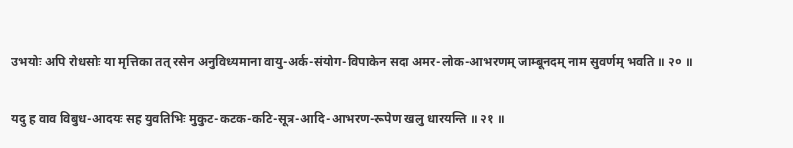उभयोः अपि रोधसोः या मृत्तिका तत् रसेन अनुविध्यमाना वायु-अर्क-संयोग-विपाकेन सदा अमर-लोक-आभरणम् जाम्बूनदम् नाम सुवर्णम् भवति ॥ २० ॥

यदु ह वाव विबुध-आदयः सह युवतिभिः मुकुट-कटक-कटि-सूत्र-आदि-आभरण-रूपेण खलु धारयन्ति ॥ २१ ॥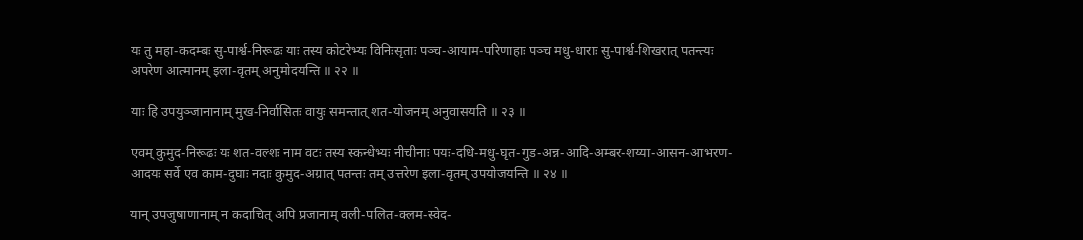यः तु महा-कदम्बः सु-पार्श्व-निरूढः याः तस्य कोटरेभ्यः विनिःसृताः पञ्च-आयाम-परिणाहाः पञ्च मधु-धाराः सु-पार्श्व-शिखरात् पतन्त्यः अपरेण आत्मानम् इला-वृतम् अनुमोदयन्ति ॥ २२ ॥

याः हि उपयुञ्जानानाम् मुख-निर्वासितः वायुः समन्तात् शत-योजनम् अनुवासयति ॥ २३ ॥

एवम् कुमुद-निरूढः यः शत-वल्शः नाम वटः तस्य स्कन्धेभ्यः नीचीनाः पयः-दधि-मधु-घृत-गुड-अन्न-आदि-अम्बर-शय्या-आसन-आभरण-आदयः सर्वे एव काम-दुघाः नदाः कुमुद-अग्रात् पतन्तः तम् उत्तरेण इला-वृतम् उपयोजयन्ति ॥ २४ ॥

यान् उपजुषाणानाम् न कदाचित् अपि प्रजानाम् वली-पलित-क्लम-स्वेद-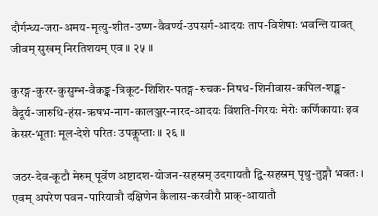दौर्गन्ध्य-जरा-अमय-मृत्यु-शीत-उष्ण-वैवर्ण्य-उपसर्ग-आदयः ताप-विशेषाः भवन्ति यावत् जीवम् सुखम् निरतिशयम् एव ॥ २५ ॥

कुरङ्ग-कुरर-कुसुम्भ-वैकङ्क-त्रिकूट-शिशिर-पतङ्ग-रुचक-निषध-शिनीवास-कपिल-शङ्ख-वैदूर्य-जारुधि-हंस-ऋषभ-नाग-कालञ्जर-नारद-आदयः विंशति-गिरयः मेरोः कर्णिकायाः इव केसर-भूताः मूल-देशे परितः उपकॢप्ताः ॥ २६ ॥

जठर-देव-कूटौ मेरुम् पूर्वेण अष्टादश-योजन-सहस्रम् उदगायतौ द्वि-सहस्रम् पृथु-तुङ्गौ भवतः ।
एवम् अपरेण पवन-पारियात्रौ दक्षिणेन कैलास-करवीरौ प्राक्-आयातौ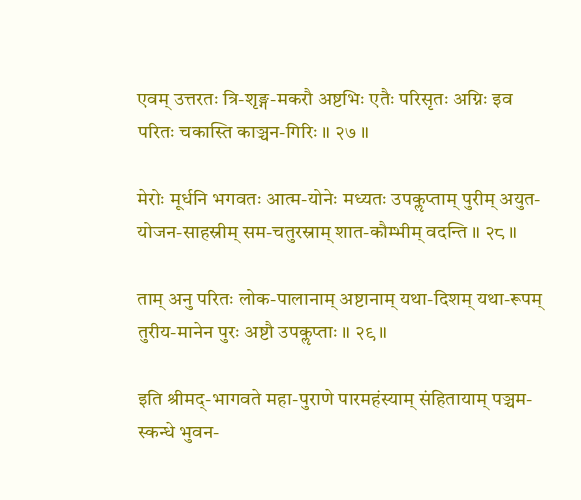एवम् उत्तरतः त्रि-शृङ्ग-मकरौ अष्टभिः एतैः परिसृतः अग्निः इव परितः चकास्ति काञ्चन-गिरिः ॥ २७ ॥

मेरोः मूर्धनि भगवतः आत्म-योनेः मध्यतः उपकॢप्ताम् पुरीम् अयुत-योजन-साहस्रीम् सम-चतुरस्राम् शात-कौम्भीम् वदन्ति ॥ २८ ॥

ताम् अनु परितः लोक-पालानाम् अष्टानाम् यथा-दिशम् यथा-रूपम् तुरीय-मानेन पुरः अष्टौ उपकॢप्ताः ॥ २९ ॥

इति श्रीमद्-भागवते महा-पुराणे पारमहंस्याम् संहितायाम् पञ्चम-स्कन्धे भुवन-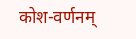कोश-वर्णनम्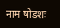नाम षोडशः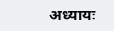अध्यायः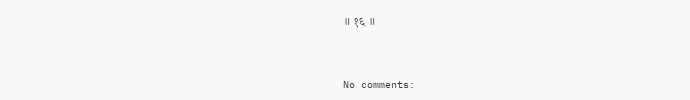॥ १६ ॥


No comments: